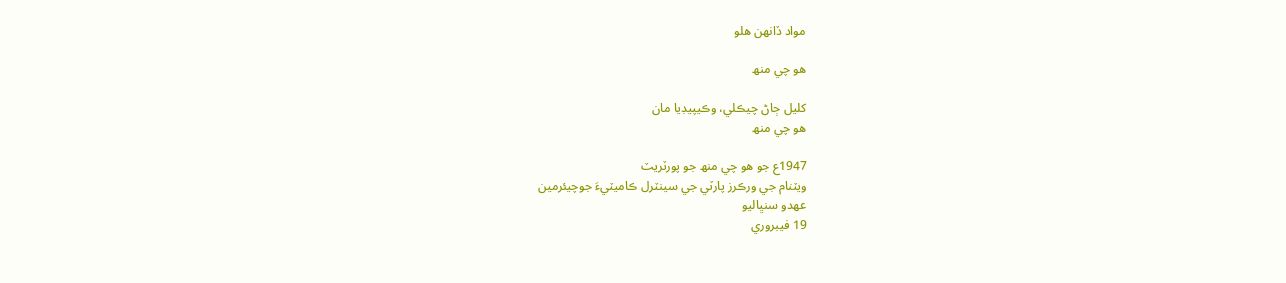مواد ڏانھن هلو

ھو چي منھ

کليل ڄاڻ چيڪلي، وڪيپيڊيا مان
ھو چي منھ

1947ع جو ھو چي منھ جو پورٽريٽ
ويٽنام جي ورڪرز پارٽي جي سينٽرل ڪاميٽيءَ جوچيئرمين
عهدو سنڀاليو
19 فيبروري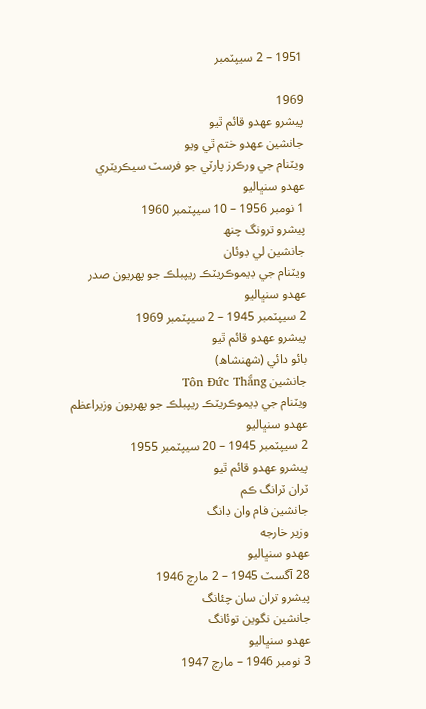1951 – 2 سيپٽمبر

1969
پيشرو عھدو قائم ٿيو
جانشين عھدو ختم ٿي ويو
ويٽنام جي ورڪرز پارٽي جو فرسٽ سيڪريٽري
عهدو سنڀاليو
1 نومبر 1956 – 10 سيپٽمبر 1960
پيشرو ترونگ چنھ
جانشين لي ڊوئان
ويٽنام جي ڊيموڪريٽڪ ريپبلڪ جو پھريون صدر
عهدو سنڀاليو
2 سيپٽمبر 1945 – 2 سيپٽمبر 1969
پيشرو عھدو قائم ٿيو
بائو دائي (شھنشاھ)
جانشين Tôn Đức Thắng
ويٽنام جي ڊيموڪريٽڪ ريپبلڪ جو پھريون وزيراعظم
عهدو سنڀاليو
2 سيپٽمبر 1945 – 20 سيپٽمبر 1955
پيشرو عھدو قائم ٿيو
ٽران ٽرانگ ڪم
جانشين فام وان ڊانگ
وزير خارجه
عهدو سنڀاليو
28 آگسٽ 1945 – 2 مارچ 1946
پيشرو تران سان چئانگ
جانشين نگوين توئانگ
عهدو سنڀاليو
3 نومبر 1946 – مارچ 1947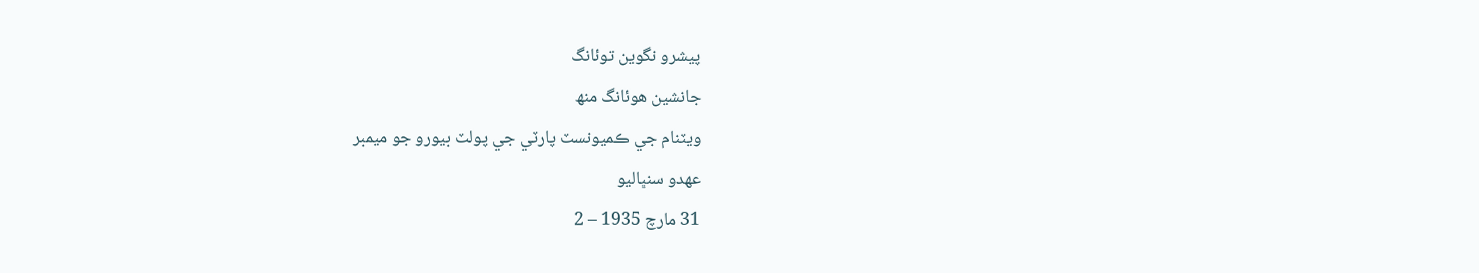پيشرو نگوين توئانگ
جانشين ھوئانگ منھ
ويٽنام جي ڪميونسٽ پارٽي جي پولٽ بيورو جو ميمبر
عهدو سنڀاليو
31 مارچ 1935 – 2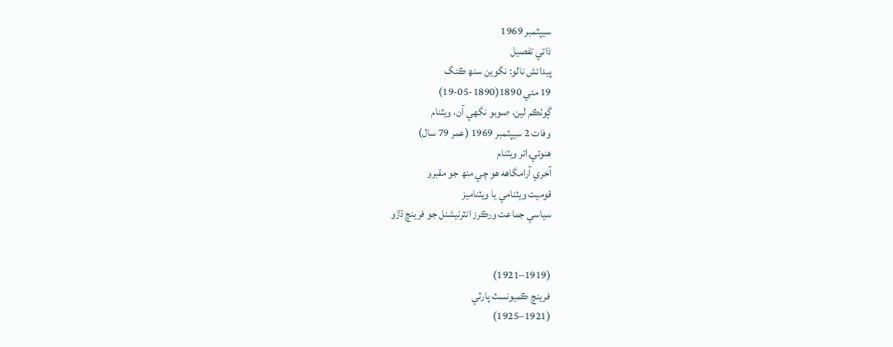سيپٽمبر 1969
ذاتي تفصيل
پيدائش نالو: نگوين سنھ ڪنگ
19 مئي 1890(1890-05-19)
ڳوٺڪم لين، صوبو نگھي آن، ويٽنام
وفات 2 سيپٽمبر 1969 (عمر 79 سال)
ھنوئي,اتر ويٽنام
آخري آرامگاهه ھو چي منھ جو مقبرو
قوميت ويٽنامي يا ويٽناميز
سياسي جماعت ورڪرز انٽرنيشنل جو فرينچ ڌڙو


(1919–1921)
فرينچ ڪميونسٽ پارٽي
(1921–1925)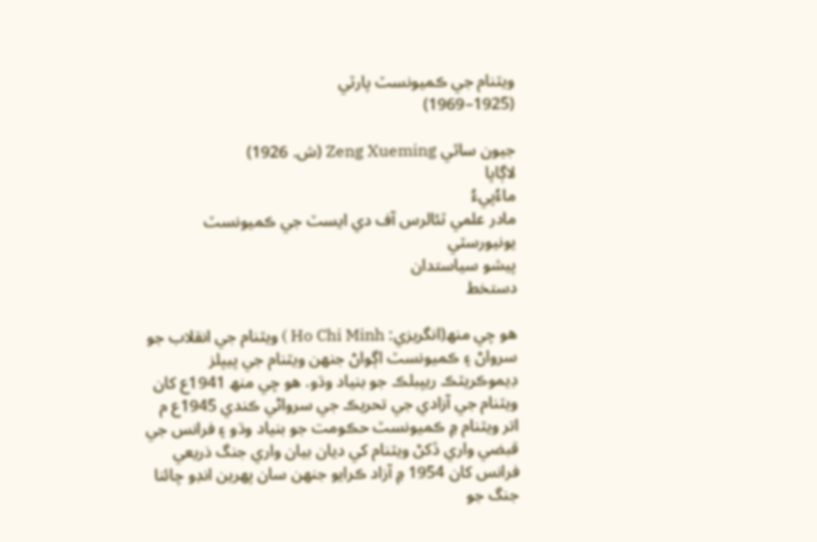ويٽنام جي ڪميونسٽ پارٽي
(1925–1969)

جيون ساٿي Zeng Xueming (ش. 1926)
لاڳاپا
ماءُپيءُ
مادر علمي ٽئالرس آف دي ايسٽ جي ڪميونسٽ يونيورسٽي
پيشو سياستدان
دستخط

ھو چي منھ(انگريزي: Ho Chi Minh ) ويٽنام جي انقلاب جو سرواڻ ۽ ڪميونسٽ اڳواڻ جنھن ويٽنام جي پيپلز ڊيموڪريٽڪ ريپبلڪ جو بنياد وڌو. ھو چي منھ 1941ع کان ويٽنام جي آزادي جي تحريڪ جي سرواڻي ڪندي 1945ع م اتر ويٽنام ۾ ڪميونسٽ حڪومت جو بنياد وڌو ۽ فرانس جي قبضي واري ڏکڻ ويٽنام کي ديان بيان واري جنگ ذريعي فرانس کان 1954 ۾ آزاد ڪرايو جنھن سان پھرين انڊو چائنا جنگ جو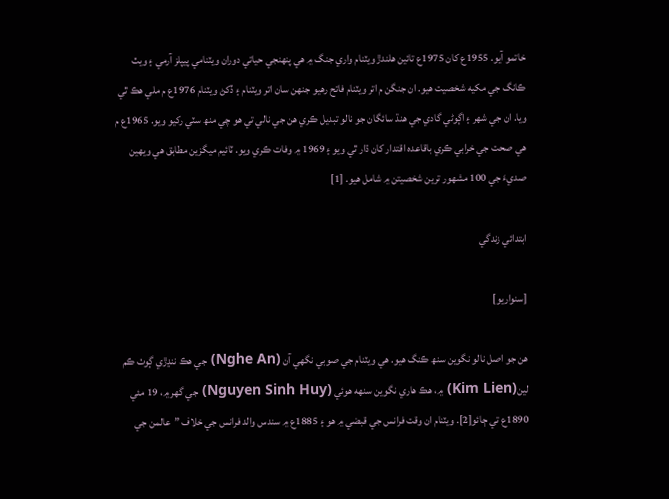خاتمو آيو. 1955ع کان 1975ع تائين ھلندڙ ويٽنام واري جنگ ۾ ھي پنھنجي حياتي دوران ويٽنامي پيپلز آرمي ۽ ويٽ ڪانگ جي مکيه شخصيت ھيو. ان جنگن م اتر ويٽنام فاتح رھيو جنھن سان اتر ويٽنام ۽ ڏکڻ ويٽنام 1976ع م ملي ھڪ ٿي ويا. ان جي شھر ۽ اڳوڻي گادي جي هنڌ سائگان جو نالو تبديل ڪري ھن جي نالي تي ھو چي منھ سٽي رکيو ويو. 1965ع م ھي صحت جي خرابي ڪري باقاعده اقتدار کان ڌار ٿي ويو ۽ 1969 ۾ وفات ڪري ويو. ٽائيم ميگزين مطابق ھي ويھين صديءَ جي 100 مشھور ترين شخصيتن ۾ شامل ھيو. [1]

ابتدائي زندگي

[سنواريو]

ھن جو اصل نالو نگوين سنھ ڪنگ ھيو. ھي ويٽنام جي صوبي نگهي آن (Nghe An) جي هڪ ننڍڙي ڳوٺ ڪم لين(Kim Lien) ۾، هڪ هاري نگوين سنهه هوئي (Nguyen Sinh Huy) جي گهر ۾، 19 مئي 1890ع تي ڄائو[2]. ويٽنام ان وقت فرانس جي قبضي ۾ ھو ۽ 1885ع ۾ سندس والد فرانس جي خلاف ”عالمن جي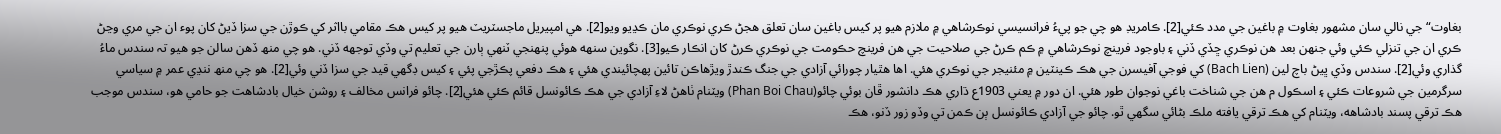بغاوت“ جي نالي سان مشهور بغاوت ۾ باغين جي مدد ڪئي[2]. ڪامريڊ هو چي جو پيءُ فرانسيسي نوڪرشاھي ۾ ملازم ھيو پر کيس باغين سان تعلق ھجڻ ڪري نوڪري مان ڪڍيو ويو[2]. ھي امپيريل ماجسٽريٽ ھيو پر کيس ھڪ مقامي بااثر کي ڪوڙن جي سزا ڏيڻ کان پوء ان جي مري وڃڻ ڪري ان جي تنزلي ڪئي وئي جنھن بعد ھن نوڪري ڇڏي ڏني ۽ باوجود فرينچ نوڪرشاھي ۾ ڪم ڪرڻ جي صلاحيت جي ھن فرينچ حڪومت جي نوڪري ڪرڻ کان انڪار ڪيو[3]. نگوين سنهه هوئي پنهنجي ٽنهي ٻارن جي تعليم تي وڏي توجهه ڏني. ھو چي منھ ڏھن سالن جو ھيو تہ سندس ماءُ گذاري وئي[2]. سندس وڏي ڀيڻ باچ لين (Bach Lien) کي فوجي آفيسرن جي هڪ ڪينٽين ۾ مئنيجر جي نوڪري ھئي. اھا ھٿيار چورائي آزادي جي جنگ ڪندڙ ويڙھاڪن تائين پهچائيندي ھئي ۽ ھڪ دفعي پڪڙجي پئي ۽ کيس ڊگھي قيد جي سزا ڏني وئي[2]. ھو چي منھ ننڍي عمر ۾ سياسي سرگرمين جي شروعات ڪئي ۽ اسڪول م ھن جي شناخت باغي نوجوان طور ھئي. ان دور ۾ يعني 1903ع ڌاري هڪ دانشور ڦان بوئي چائو(Phan Boi Chau) ويٽنام ٺاهڻ لاءِ آزادي جي هڪ ڪائونسل قائم ڪئي هئي[2]. چائو فرانس مخالف ۽ روشن خيال بادشاهت جو حامي هو، سندس موجب هڪ ترقي پسند بادشاهه، ويٽنام کي هڪ ترقي يافته ملڪ بڻائي سگهي ٿو. چائو جي آزادي ڪائونسل ٻن ڪمن تي وڏو زور ڏنو، هڪ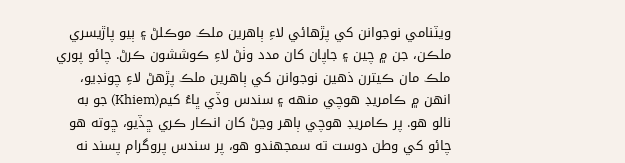ويٽنامي نوجوانن کي پڙهائي لاءِ ٻاهرين ملڪ موڪلڻ ۽ ٻيو پاڙيسري ملڪن، جن ۾ چين ۽ جاپان کان مدد وٺڻ لاءِ ڪوششون ڪرڻ. چائو پوري ملڪ مان ڪيترن ذهين نوجوانن کي ٻاهرين ملڪ پڙهڻ لاءِ چونڊيو، انهن ۾ ڪامريڊ هوچي منهه ۽ سندس وڏي ڀاءُ کيم(Khiem) جو به نالو هو. پر ڪامريڊ هوچي ٻاهر وڃڻ کان انڪار ڪري ڇڏيو، ڇوته هو چائو کي وطن دوست ته سمجهندو هو، پر سندس پروگرام پسند نه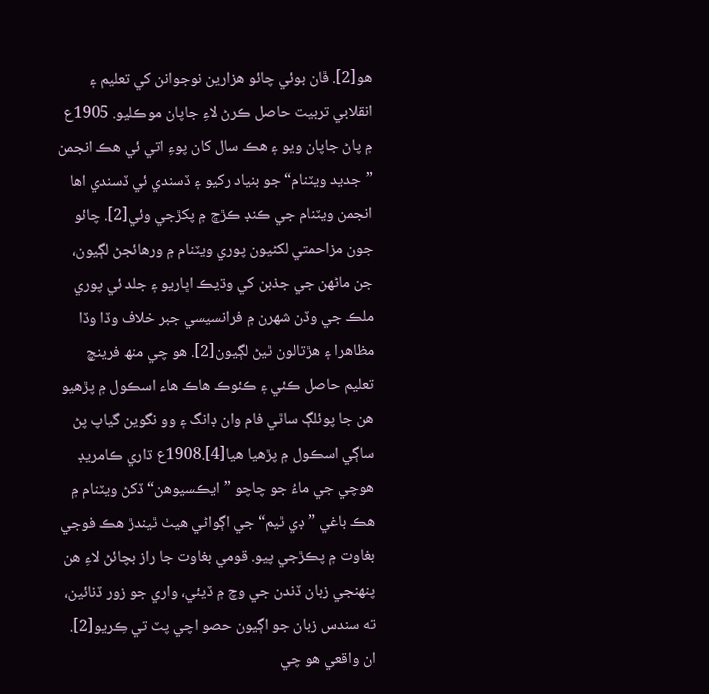هو[2]. ڦان بوئي چائو هزارين نوجوانن کي تعليم ۽ انقلابي تربيت حاصل ڪرڻ لاءِ جاپان موڪليو. 1905ع ۾ پاڻ جاپان ويو ۽ هڪ سال کان پوءِ اتي ئي هڪ انجمن ”جديد ويٽنام“ جو بنياد رکيو ۽ ڏسندي ئي ڏسندي اها انجمن ويٽنام جي ڪنڊ ڪڙڇ ۾ پکڙجي وئي[2]. چائو جون مزاحمتي لکڻيون پوري ويٽنام ۾ ورهائجڻ لڳيون، جن ماڻهن جي جذبن کي وڌيڪ اڀاريو ۽ جلد ئي پوري ملڪ جي وڏن شهرن ۾ فرانسيسي جبر خلاف وڏا وڏا مظاهرا ۽ هڙتالون ٿيڻ لڳيون[2]. ھو چي منھ فرينچ تعليم حاصل ڪئي ۽ ڪئوڪ ھاڪ ھاء اسڪول ۾ پڙھيو ھن جا پوئلڳ ساٿي فام وان ڊانگ ۽ وو نگوين گياپ پڻ ساڳي اسڪول ۾ پڙھيا ھيا[4].1908ع ڌاري ڪامريڊ هوچي جي ماءُ جو چاچو ”ايڪسيوهن“ ڏکڻ ويٽنام ۾ هڪ باغي ”ڊي ٿيم“ جي اڳواڻي هيٺ ٿيندڙ هڪ فوجي بغاوت ۾ پڪڙجي پيو. قومي بغاوت جا راز بچائڻ لاءِ هن پنهنجي زبان ڏندن جي وچ ۾ ڏيئي، واري جو زور ڏنائين، ته سندس زبان جو اڳيون حصو اچي پٽ تي ڪِريو[2]. ان واقعي ھو چي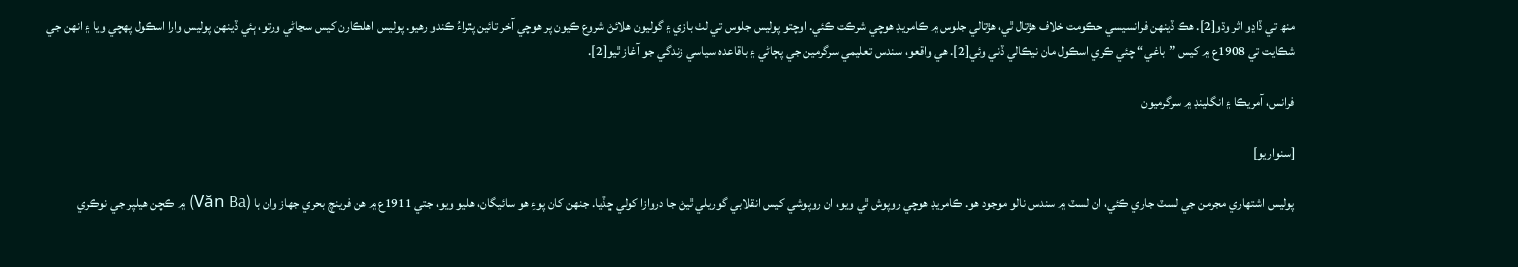منھ تي ڏاڍو اثر وڌو[2]. هڪ ڏينهن فرانسيسي حڪومت خلاف هڙتال ٿي، هڙتالي جلوس ۾ ڪامريڊ هوچي شرڪت ڪئي. اوچتو پوليس جلوس تي لٺ بازي ۽ گوليون هلائڻ شروع ڪيون پر هوچي آخر تائين پٿراءُ ڪندو رهيو. پوليس اهلڪارن کيس سڃاڻي ورتو، ٻئي ڏينهن پوليس وارا اسڪول پهچي ويا ۽ انهن جي شڪايت تي 1908ع ۾ کيس ”باغي“ چئي ڪري اسڪول مان نيڪالي ڏني وئي[2]. هي واقعو، سندس تعليمي سرگرمين جي پڄاڻي ۽ باقاعده سياسي زندگي جو آغاز ٿيو[2].

فرانس، آمريڪا ۽ انگلينڊ ۾ سرگرميون

[سنواريو]

پوليس اشتهاري مجرمن جي لسٽ جاري ڪئي، ان لسٽ ۾ سندس نالو موجود هو. ڪامريڊ هوچي روپوش ٿي ويو، ان روپوشي کيس انقلابي گوريلي ٿيڻ جا دروازا کولي ڇڏيا. جنهن کان پوءِ هو سائيگان، هليو ويو، جتي 1911ع ۾ هن فرينچ بحري جهاز وان با (Văn Ba) ۾ ڪچن ھيلپر جي نوڪري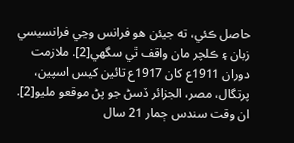حاصل ڪئي، ته جيئن هو فرانس وڃي فرانسيسي زبان ۽ ڪلچر مان واقف ٿي سگھي[2]. ملازمت دوران 1911ع کان 1917ع تائين کيس اسپين، پرتگال، مصر، الجزائر ڏسڻ جو پڻ موقعو مليو[2]. ان وقت سندس ڄمار 21 سال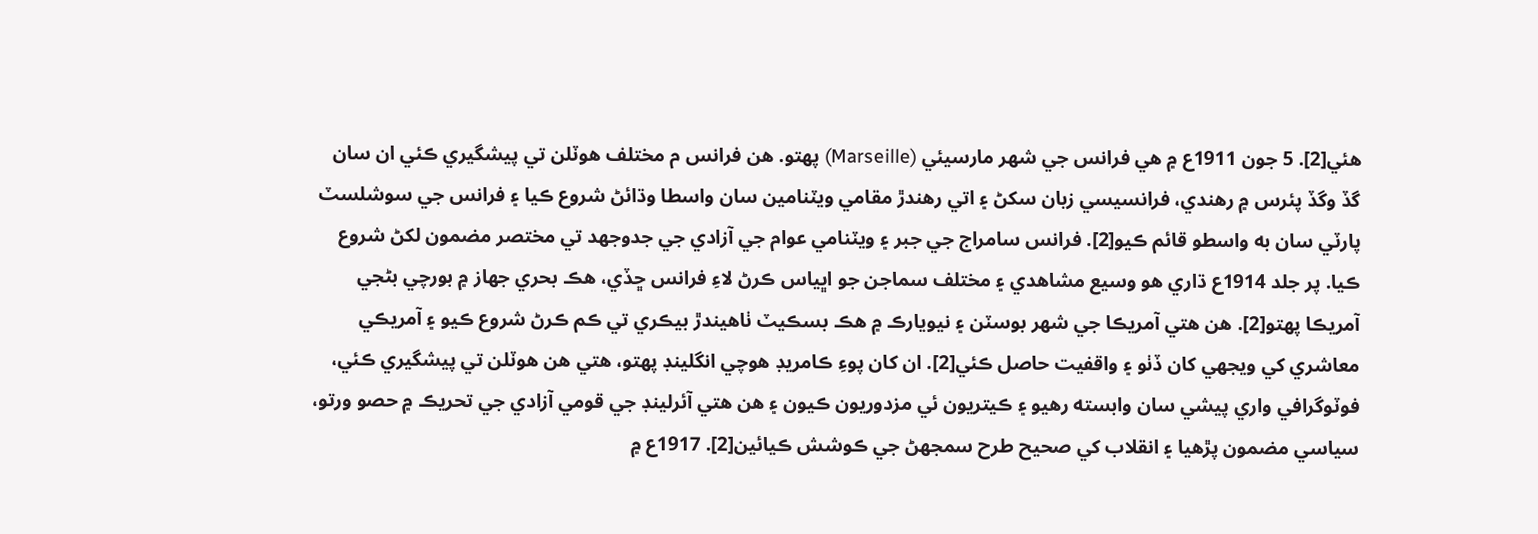هئي[2]. 5 جون 1911ع ۾ ھي فرانس جي شھر مارسيئي (Marseille) پھتو. ھن فرانس م مختلف هوٽلن تي پيشگيري ڪئي ان سان گڏ وگڏ پئرس ۾ رهندي، فرانسيسي زبان سکڻ ۽ اتي رهندڙ مقامي ويٽنامين سان واسطا وڌائڻ شروع ڪيا ۽ فرانس جي سوشلسٽ پارٽي سان به واسطو قائم ڪيو[2]. فرانس سامراج جي جبر ۽ ويٽنامي عوام جي آزادي جي جدوجهد تي مختصر مضمون لکڻ شروع ڪيا. پر جلد 1914ع ڌاري هو وسيع مشاهدي ۽ مختلف سماجن جو اڀياس ڪرڻ لاءِ فرانس ڇڏي، هڪ بحري جهاز ۾ بورچي بڻجي آمريڪا پهتو[2]. هن هتي آمريڪا جي شهر بوسٽن ۽ نيويارڪ ۾ هڪ بسڪيٽ ٺاهيندڙ بيڪري تي ڪم ڪرڻ شروع ڪيو ۽ آمريڪي معاشري کي ويجهي کان ڏٺو ۽ واقفيت حاصل ڪئي[2]. ان کان پوءِ ڪامريڊ هوچي انگلينڊ پهتو، هتي هن هوٽلن تي پيشگيري ڪئي، فوٽوگرافي واري پيشي سان وابسته رهيو ۽ ڪيتريون ئي مزدوريون ڪيون ۽ هن هتي آئرلينڊ جي قومي آزادي جي تحريڪ ۾ حصو ورتو، سياسي مضمون پڙهيا ۽ انقلاب کي صحيح طرح سمجهڻ جي ڪوشش ڪيائين[2]. 1917ع ۾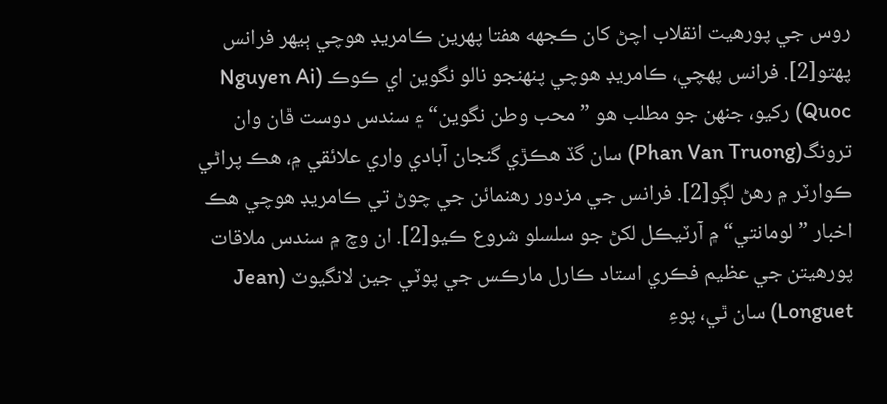روس جي پورهيت انقلاب اچڻ کان ڪجهه هفتا پهرين ڪامريڊ هوچي ٻيهر فرانس پهتو[2]. فرانس پهچي، ڪامريڊ هوچي پنهنجو نالو نگوين اي ڪوڪ (Nguyen Ai Quoc) رکيو، جنهن جو مطلب هو ”محب وطن نگوين“ ۽ سندس دوست ڦان وان ترونگ(Phan Van Truong) سان گڏ هڪڙي گنجان آبادي واري علائقي ۾، هڪ پراڻي ڪوارٽر ۾ رهڻ لڳو[2]. فرانس جي مزدور رهنمائن جي چوڻ تي ڪامريڊ هوچي هڪ اخبار ”لومانتي“ ۾ آرٽيڪل لکڻ جو سلسلو شروع ڪيو[2]. ان وچ ۾ سندس ملاقات پورهيتن جي عظيم فڪري استاد ڪارل مارڪس جي پوٽي جين لانگيوٽ (Jean Longuet) سان ٿي، پوءِ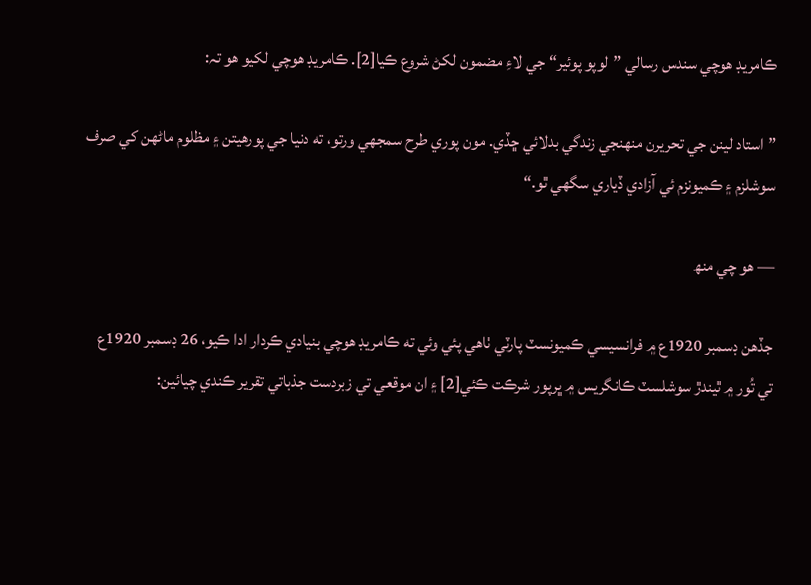ڪامريڊ هوچي سندس رسالي ”لوپو پوئير“ جي لاءِ مضمون لکڻ شروع ڪيا[2]. ڪامريڊ هوچي لکيو ھو تہ:

”استاد لينن جي تحريرن منهنجي زندگي بدلائي ڇڏي. مون پوري طرح سمجهي ورتو، ته دنيا جي پورهيتن ۽ مظلوم ماڻهن کي صرف سوشلزم ۽ ڪميونزم ئي آزادي ڏياري سگهي ٿو.“

— ھو چي منھ

جڏهن ڊسمبر 1920ع ۾ فرانسيسي ڪميونسٽ پارٽي ٺاهي پئي وئي ته ڪامريڊ هوچي بنيادي ڪردار ادا ڪيو، 26 ڊسمبر 1920ع تي تُور ۾ ٿيندڙ سوشلسٽ ڪانگريس ۾ ڀرپور شرڪت ڪئي[2] ۽ ان موقعي تي زبردست جذباتي تقرير ڪندي چيائين: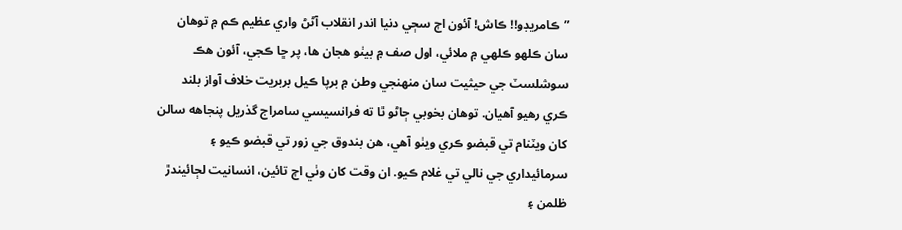”ڪامريڊو!! ڪاش! آئون اڄ سڄي دنيا اندر انقلاب آڻڻ واري عظيم ڪم ۾ توهان سان ڪلهو ڪلهي ۾ ملائي، اول صف ۾ بيٺو هجان ها، پر ڇا ڪجي، آئون هڪ سوشلسٽ جي حيثيت سان منهنجي وطن ۾ برپا ڪيل بربريت خلاف آواز بلند ڪري رهيو آهيان. توهان بخوبي ڄاڻو ٿا ته فرانسيسي سامراج گذريل پنجاهه سالن کان ويٽنام تي قبضو ڪري ويٺو آهي، هن بندوق جي زور تي قبضو ڪيو ۽ سرمائيداري جي نالي تي غلام ڪيو. ان وقت کان وٺي اڄ تائين، انسانيت لڄائيندڙ ظلمن ۽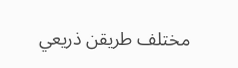مختلف طريقن ذريعي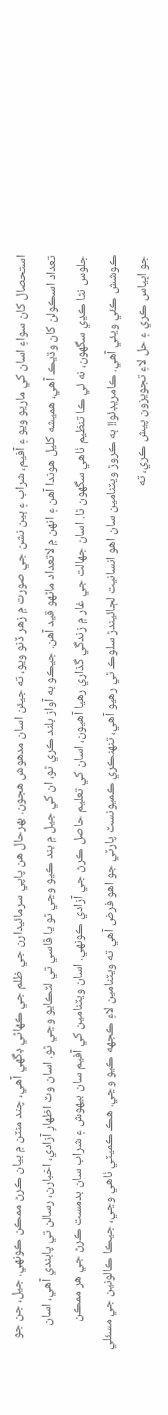استحصال کان سواءِ اسان کي ماريو ويو ۽ آفيم، شراب ۽ ٻين نشن جي صورت ۾ زهر ڏنو ويو، ته جيئن اسان مدهوش هجون. بهرحال هن پاپي سرمائيدارن جي ظلم جي ڪهاڻي ڊگهي آهي، چند منٽن ۾ بيان ڪرڻ ممڪن ڪونهي. جيل، جن جو تعداد اسڪولن کان وڌيڪ آهي، هميشه کليل هوندا آهن ۽ انهن ۾ لاتعداد ماڻهو قيد آهن. جيڪو به آواز بلند ڪري ٿو، ان کي جيل ۾ بند ڪيو وڃي ٿو يا ڦاسي تي لٽڪايو وڃي ٿو. اسان وٽ اظهارِ آزادي، اخبارن، رسالن تي پابندي آهي، اسان جلوس نٿا ڪڍي سگهون، نه ئي ڪا تنظيم ٺاهي سگهون ٿا. اسان جهالت جي غار ۾ زندگي گذاري رهيا آهيون، اسان کي تعليم حاصل ڪرڻ جي آزادي ڪونهي. اسان ويٽنامين کي آفيم سان بيهوش ۽ شراب سان بدمست ڪرڻ جي هر ممڪن ڪوشش ڪئي ويئي آهي. ڪامريڊئو!! ٻه ڪروڙ ويٽنامين سان اهو انسانيت لڄائيندڙ سلوڪ ٿي رهيو آهي، تنهنڪري ڪميونسٽ پارٽي جو اهو فرض آهي ته ويٽنامين لاءِ ڪجهه ڪيو وڃي. هڪ ڪميٽي ٺاهي وڃي، جيڪا ڪالونين جي مسئلي جو اڀياس ڪري ۽ حل لاءِ تجويزون پيش ڪري، ته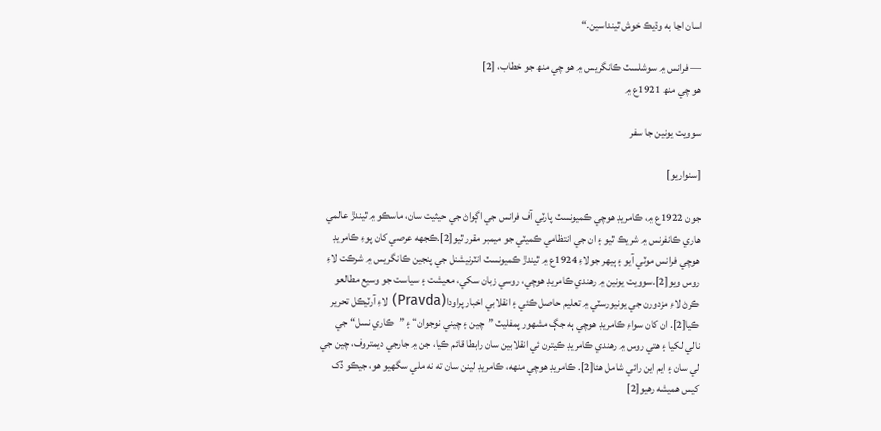اسان اڃا به وڌيڪ خوش ٿينداسين.“

— فرانس ۾ سوشلسٽ ڪانگريس ۾ ھو چي منھ جو خطاب، [2]
ھو چي منھ 1921ع ۾

سوويت يونين جا سفر

[سنواريو]

جون 1922ع ۾، ڪامريڊ هوچي ڪميونسٽ پارٽي آف فرانس جي اڳواڻ جي حيثيت سان، ماسڪو ۾ ٿيندڙ عالمي هاري ڪانفرنس ۾ شريڪ ٿيو ۽ ان جي انتظامي ڪميٽي جو ميمبر مقرر ٿيو[2].ڪجهه عرصي کان پوءِ ڪامريڊ هوچي فرانس موٽي آيو ۽ ٻيهر جولاءِ 1924ع ۾ ٿيندڙ ڪميونسٽ انٽرنيشنل جي پنجين ڪانگريس ۾ شرڪت لاءِ روس ويو[2].سوويت يونين ۾ رهندي ڪامريڊ هوچي، روسي زبان سکي، معيشت ۽ سياست جو وسيع مطالعو ڪرڻ لاءِ مزدورن جي يونيورسٽي ۾ تعليم حاصل ڪئي ۽ انقلابي اخبار پراودا(Pravda) لاءِ آرٽيڪل تحرير ڪيا[2]. ان کان سواءِ ڪامريڊ هوچي ٻه جڳ مشهور پمفليٽ ”چين ۽ چيني نوجوان“ ۽ ”ڪاري نسل“ جي نالي لکيا ۽ هتي روس ۾ رهندي ڪامريڊ ڪيترن ئي انقلابين سان رابطا قائم ڪيا، جن ۾ جارجي ديمتروف، چين جي لي سان ۽ ايم اين رائي شامل هئا[2]. ڪامريڊ هوچي منهه، ڪامريڊ لينن سان ته نه ملي سگهيو هو، جيڪو ڏک کيس هميشه رهيو[2]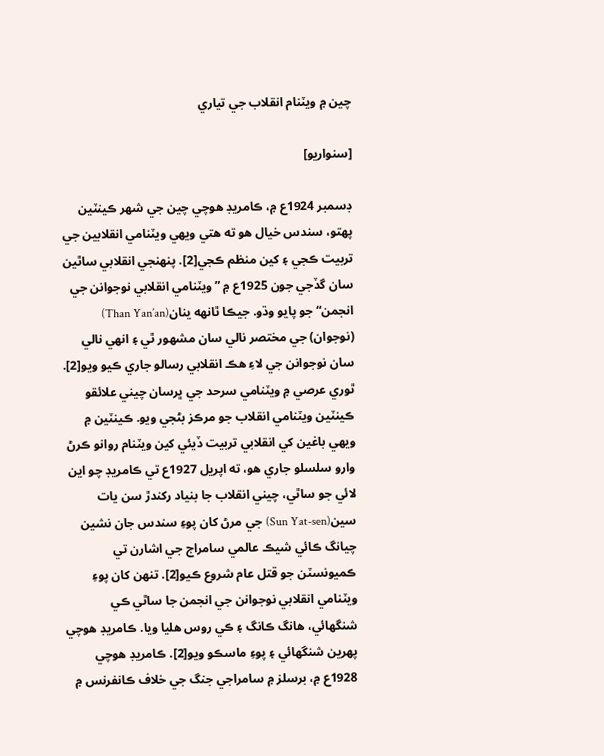چين ۾ ويٽنام انقلاب جي تياري

[سنواريو]

ڊسمبر 1924ع ۾، ڪامريڊ هوچي چين جي شهر ڪينٽين پهتو، سندس خيال هو ته هتي ويهي ويٽنامي انقلابين جي تربيت ڪجي ۽ کين منظم ڪجي[2]. پنهنجي انقلابي ساٿين سان گڏجي جون 1925ع ۾ ”ويٽنامي انقلابي نوجوانن جي انجمن“ جو پايو وڌو. جيڪا ٿانهه ينان(Than Yan’an) (نوجوان) جي مختصر نالي سان مشهور ٿي ۽ انهي نالي سان نوجوانن جي لاءِ هڪ انقلابي رسالو جاري ڪيو ويو[2]. ٿوري عرصي ۾ ويٽنامي سرحد جي ڀرسان چيني علائقو ڪينٽين ويٽنامي انقلاب جو مرڪز بڻجي ويو. ڪينٽين ۾ ويهي باغين کي انقلابي تربيت ڏيئي کين ويٽنام روانو ڪرڻ وارو سلسلو جاري هو، ته اپريل 1927ع تي ڪامريڊ چو اين لائي جو ساٿي، چيني انقلاب جا بنياد رکندڙ سن يات سين(Sun Yat-sen) جي مرڻ کان پوءِ سندس جان نشين چيانگ ڪائي شيڪ عالمي سامراج جي اشارن تي ڪميونسٽن جو قتل عام شروع ڪيو[2]. تنهن کان پوءِ ويٽنامي انقلابي نوجوانن جي انجمن جا ساٿي ڪي شنگهائي، هانگ ڪانگ ۽ ڪي روس هليا ويا. ڪامريڊ هوچي پهرين شنگهائي ۽ پوءِ ماسڪو ويو[2]. ڪامريڊ هوچي 1928ع ۾، برسلز ۾ سامراجي جنگ جي خلاف ڪانفرنس ۾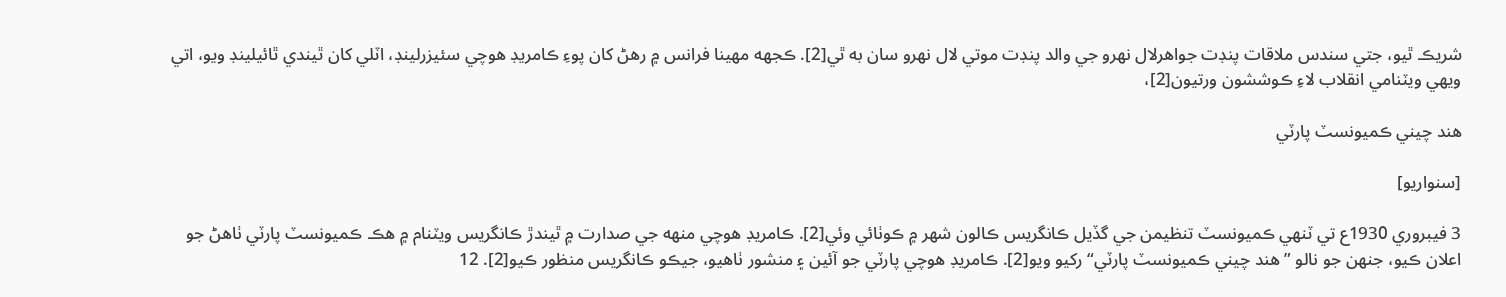شريڪ ٿيو، جتي سندس ملاقات پنڊت جواهرلال نهرو جي والد پنڊت موتي لال نهرو سان به ٿي[2]. ڪجهه مهينا فرانس ۾ رهڻ کان پوءِ ڪامريڊ هوچي سئيزرلينڊ، اٽلي کان ٿيندي ٿائيلينڊ ويو، اتي ويهي ويٽنامي انقلاب لاءِ ڪوششون ورتيون[2]،

ھند چيني ڪميونسٽ پارٽي

[سنواريو]

3 فيبروري 1930ع تي ٽنهي ڪميونسٽ تنظيمن جي گڏيل ڪانگريس ڪالون شهر ۾ ڪوٺائي وئي[2]. ڪامريڊ هوچي منهه جي صدارت ۾ ٿيندڙ ڪانگريس ويٽنام ۾ هڪ ڪميونسٽ پارٽي ٺاهڻ جو اعلان ڪيو، جنهن جو نالو ”هند چيني ڪميونسٽ پارٽي“ رکيو ويو[2]. ڪامريڊ هوچي پارٽي جو آئين ۽ منشور ٺاهيو، جيڪو ڪانگريس منظور ڪيو[2]. 12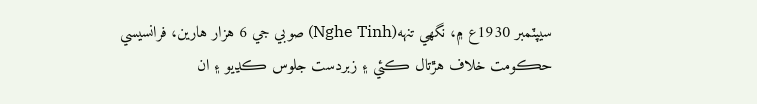سيپٽمبر 1930ع ۾، نگهي تنهه(Nghe Tinh) صوبي جي 6 هزار هارين، فرانسيسي حڪومت خلاف هڙتال ڪئي ۽ زبردست جلوس ڪڍيو ۽ ان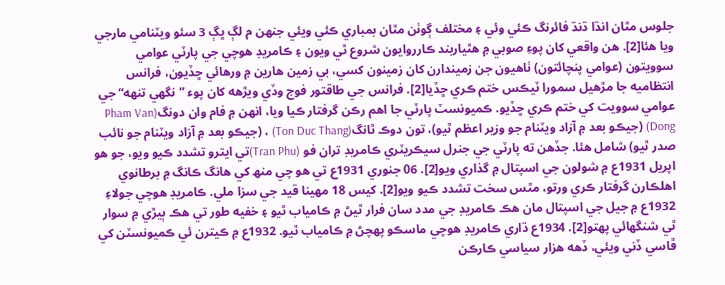جلوس مٿان انڌا ڌنڌ فائرنگ ڪئي وئي ۽ مختلف ڳوٺن مٿان بمباري ڪئي ويئي جنھن م لڳ ڀڳ 3 سئو ويٽنامي مارجي ويا هئا[2]. هن واقعي کان پوءِ صوبي ۾ هٿياربند ڪارروايون شروع ٿي ويون ۽ ڪامريڊ هوچي جي پارٽي عوامي سوويتون (عوامي پنچائتون) ٺاهيون جن زميندارن کان زمينون کسي، بي زمين هارين ۾ ورهائي ڇڏيون، فرانس انتظاميه جا مڙهيل سمورا ٽيڪس ختم ڪري ڇڏيا[2]. فرانس جي طاقتور فوج وڏي ويڙهه کان پوء ”نگهي تنهه“ جي عوامي سوويت کي ختم ڪري ڇڏيو. ڪميونسٽ پارٽي جا اهم رڪن گرفتار ڪيا ويا، انهن ۾ فام وان دونگ(Pham Van Dong) (جيڪو بعد ۾ آزاد ويٽنام جو وزير اعظم ٿيو)، تون دوڪ ٿانگ(Ton Duc Thang) ، (جيڪو بعد ۾ آزاد ويٽنام جو نائب صدر ٿيو) شامل هئا. جڏهن ته پارٽي جي جنرل سيڪريٽري ڪامريڊ تران فو (Tran Phu)تي ايترو تشدد ڪيو ويو، جو هو اپريل 1931ع ۾ شولون جي اسپتال ۾ گذاري ويو[2]. 06 جنوري 1931ع تي ھو چي منھ کي هانگ ڪانگ ۾ برطانوي اهلڪارن گرفتار ڪري ورتو، مٿس سخت تشدد ڪيو ويو[2]. کيس 18 مهينا قيد جي سزا ملي. ڪامريڊ هوچي جولاءِ 1932ع ۾ جيل جي اسپتال مان هڪ ڪامريڊ جي مدد سان فرار ٿيڻ ۾ ڪامياب ٿيو ۽ خفيه طور تي هڪ ٻيڙي ۾ سوار ٿي شنگهائي پهتو[2]. 1934ع ڌاري ڪامريڊ هوچي ماسڪو پهچڻ ۾ ڪامياب ٿيو. 1932ع ۾ ڪيترن ئي ڪميونسٽن کي ڦاسي ڏني ويئي، ڏهه هزار سياسي ڪارڪن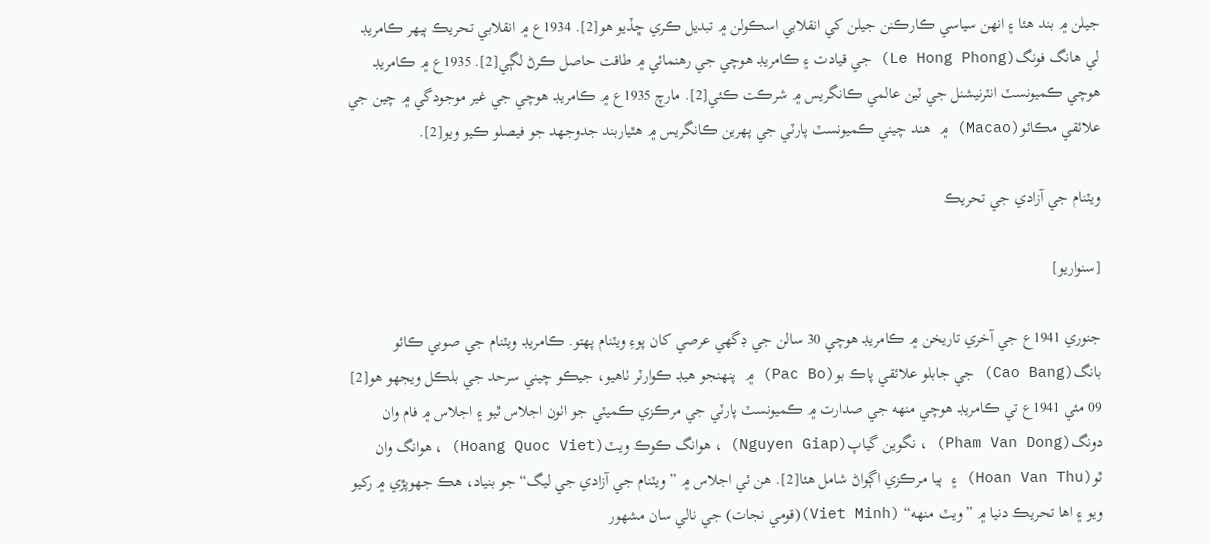جيلن ۾ بند هئا ۽ انهن سياسي ڪارڪنن جيلن کي انقلابي اسڪولن ۾ تبديل ڪري ڇڏيو هو[2]. 1934ع ۾ انقلابي تحريڪ ٻيهر ڪامريڊ لي هانگ فونگ(Le Hong Phong) جي قيادت ۽ ڪامريڊ هوچي جي رهنمائي ۾ طاقت حاصل ڪرڻ لڳي[2]. 1935ع ۾ ڪامريڊ هوچي ڪميونسٽ انٽرنيشنل جي ٽين عالمي ڪانگريس ۾ شرڪت ڪئي[2]. مارچ 1935ع ۾ ڪامريڊ هوچي جي غير موجودگي ۾ چين جي علائقي مڪائو(Macao) ۾ هند چيني ڪميونسٽ پارٽي جي پهرين ڪانگريس ۾ ھٿياربند جدوجهد جو فيصلو ڪيو ويو[2].

ويٽنام جي آزادي جي تحريڪ

[سنواريو]

جنوري 1941ع جي آخري تاريخن ۾ ڪامريڊ هوچي 30 سالن جي ڊگهي عرصي کان پوءِ ويٽنام پهتو. ڪامريڊ ويٽنام جي صوبي ڪائو بانگ(Cao Bang) جي جابلو علائقي پاڪ بو(Pac Bo) ۾ پنهنجو هيڊ ڪوارٽر ٺاهيو، جيڪو چيني سرحد جي بلڪل ويجهو هو[2] 09 مئي 1941ع تي ڪامريڊ هوچي منهه جي صدارت ۾ ڪميونسٽ پارٽي جي مرڪزي ڪميٽي جو اٺون اجلاس ٿيو ۽ اجلاس ۾ فام وان دونگ(Pham Van Dong) ، نگوين گياپ(Nguyen Giap) ، هوانگ ڪوڪ ويٽ(Hoang Quoc Viet) ، هوانگ وان ٿو(Hoan Van Thu) ۽ ٻيا مرڪزي اڳواڻ شامل هئا[2]. هن ئي اجلاس ۾ ”ويٽنام جي آزادي جي ليگ“ جو بنياد، هڪ جهوپڙي ۾ رکيو ويو ۽ اھا تحريڪ دنيا ۾ ”ويٽ منهه“ (Viet Minh)(قومي نجات) جي نالي سان مشھور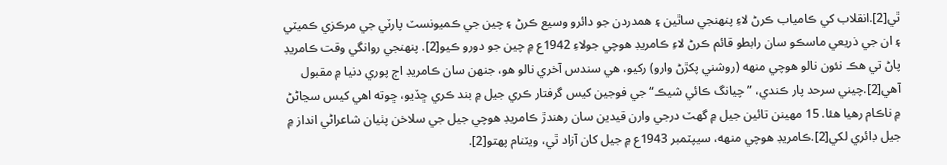ٿي[2].انقلاب کي ڪامياب ڪرڻ لاءِ پنهنجي ساٿين ۽ همدردن جو دائرو وسيع ڪرڻ ۽ چين جي ڪميونسٽ پارٽي جي مرڪزي ڪميٽي ۽ ان جي ذريعي ماسڪو سان رابطو قائم ڪرڻ لاءِ ڪامريڊ هوچي جولاءِ 1942ع ۾ چين جو دورو ڪيو[2]. پنهنجي روانگي وقت ڪامريڊ پاڻ تي هڪ نئون نالو هوچي منهه (روشني پکڙڻ وارو) رکيو، هي سندس آخري نالو هو، جنهن سان ڪامريڊ اڄ پوري دنيا ۾ مقبول آهي[2].چيني سرحد پار ڪندي، ”چيانگ ڪائي شيڪ“ جي فوجين کيس گرفتار ڪري جيل ۾ بند ڪري ڇڏيو، ڇوته اهي کيس سڃاڻڻ ۾ ناڪام رهيا هئا. 15 مهينن تائين جيل ۾ گهٽ درجي وارن قيدين سان رهندڙ ڪامريڊ هوچي جيل جي سلاخن پٺيان شاعراڻي انداز ۾ جيل ڊائري لکي[2].ڪامريڊ هوچي منهه، سيپٽمبر 1943ع ۾ جيل کان آزاد ٿي، ويٽنام پهتو[2].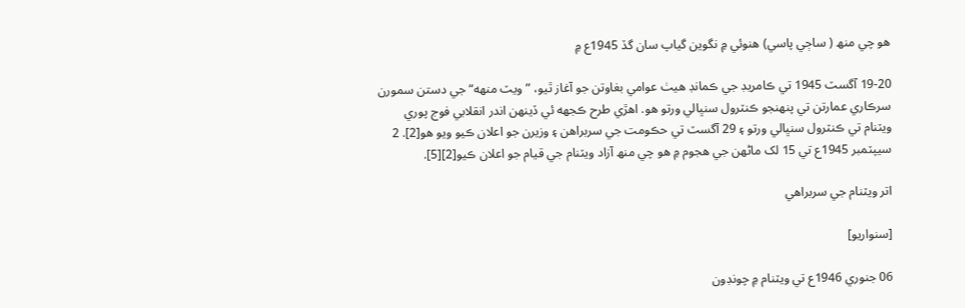ھو چي منھ ( ساڄي پاسي) ھنوئي ۾ نگوين گياپ سان گڏ 1945ع ۾

19-20 آگسٽ 1945 تي ڪامريڊ جي ڪمانڊ هيٺ عوامي بغاوتن جو آغاز ٿيو، ”ويٽ منهه“ جي دستن سمورن سرڪاري عمارتن تي پنهنجو ڪنٽرول سنڀالي ورتو هو. اهڙي طرح ڪجهه ئي ڏينهن اندر انقلابي فوج پوري ويٽنام تي ڪنٽرول سنڀالي ورتو ۽ 29 آگسٽ تي حڪومت جي سربراهن ۽ وزيرن جو اعلان ڪيو ويو هو[2]. 2 سيپٽمبر 1945ع تي 15 لک ماڻهن جي هجوم ۾ ھو چي منھ آزاد ويٽنام جي قيام جو اعلان ڪيو[2][5].

اتر ويٽنام جي سربراهي

[سنواريو]

06 جنوري 1946ع تي ويٽنام ۾ چونڊون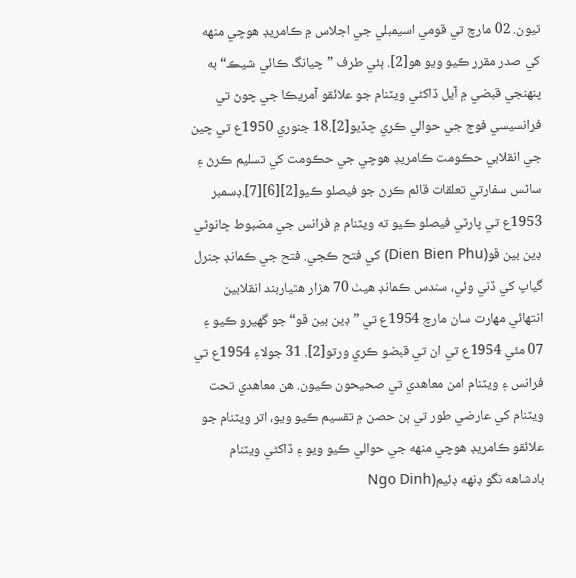ٿيون. 02 مارچ تي قومي اسيمبلي جي اجلاس ۾ ڪامريڊ هوچي منهه کي صدر مقرر ڪيو ويو هو[2]. ٻئي طرف ”چيانگ ڪائي شيڪ“ به پنهنجي قبضي ۾ آيل ڏاکڻي ويٽنام جو علائقو آمريڪا جي چوڻ تي فرانسيسي فوج جي حوالي ڪري ڇڏيو[2].18 جنوري 1950ع تي چين جي انقلابي حڪومت ڪامريڊ هوچي جي حڪومت کي تسليم ڪرڻ ۽ ساڻس سفارتي تعلقات قائم ڪرڻ جو فيصلو ڪيو[2][6][7].ڊسمبر 1953ع تي پارٽي فيصلو ڪيو ته ويٽنام ۾ فرانس جي مضبوط ڇانوڻي ڊين بين ڦو(Dien Bien Phu) کي فتح ڪجي. فتح جي ڪمانڊ جنرل گياپ کي ڏني وئي، سندس ڪمانڊ هيٺ 70 هزار هٿياربند انقلابين انتهائي مهارت سان مارچ 1954ع تي ”ڊين بين ڦو“ جو گهيرو ڪيو ۽ 07 مئي 1954ع تي ان تي قبضو ڪري ورتو[2]. 31 جولاءِ 1954ع تي فرانس ۽ ويٽنام امن معاهدي تي صحيحون ڪيون. هن معاهدي تحت ويٽنام کي عارضي طور تي ٻن حصن ۾ تقسيم ڪيو ويو، اتر ويٽنام جو علائقو ڪامريڊ هوچي منهه جي حوالي ڪيو ويو ۽ ڏاکڻي ويٽنام بادشاهه نگو ڊنهه ڊئيم(Ngo Dinh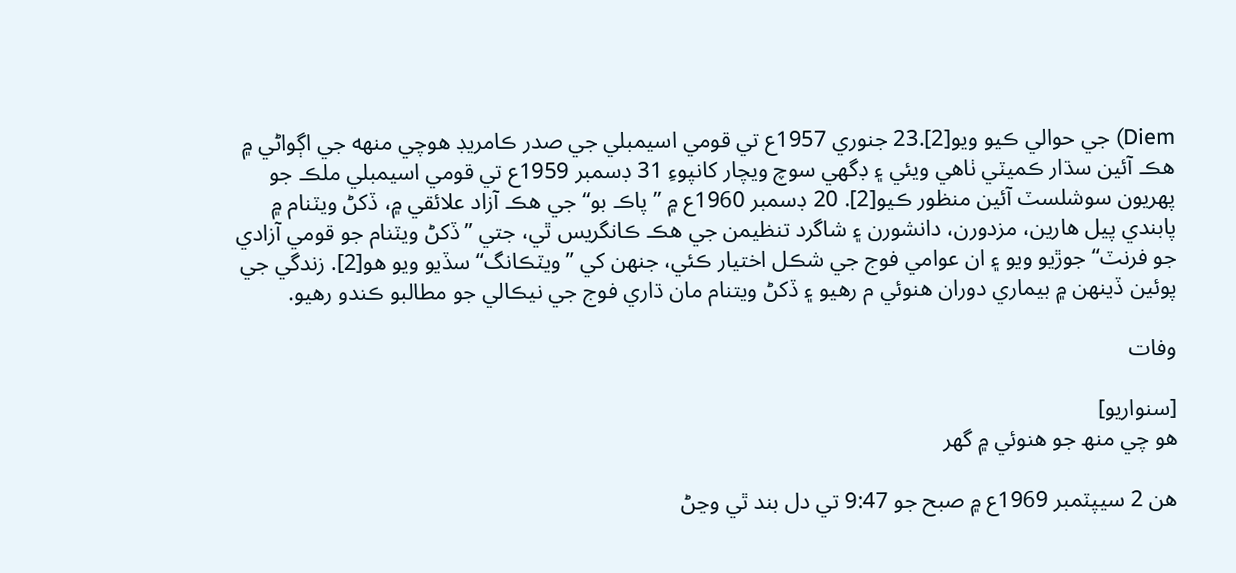Diem) جي حوالي ڪيو ويو[2].23 جنوري 1957ع تي قومي اسيمبلي جي صدر ڪامريڊ هوچي منهه جي اڳواڻي ۾ هڪ آئين سڌار ڪميٽي ٺاهي ويئي ۽ ڊگهي سوچ ويچار کانپوءِ 31 ڊسمبر 1959ع تي قومي اسيمبلي ملڪ جو پهريون سوشلسٽ آئين منظور ڪيو[2]. 20 ڊسمبر 1960ع ۾ ”پاڪ بو“ جي هڪ آزاد علائقي ۾، ڏکڻ ويٽنام ۾ پابندي پيل هارين، مزدورن، دانشورن ۽ شاگرد تنظيمن جي هڪ ڪانگريس ٿي، جتي ”ڏکڻ ويٽنام جو قومي آزادي جو فرنٽ“ جوڙيو ويو ۽ ان عوامي فوج جي شڪل اختيار ڪئي، جنهن کي ”ويٽڪانگ“ سڏيو ويو هو[2]. زندگي جي پوئين ڏينھن ۾ بيماري دوران ھنوئي م رھيو ۽ ڏکڻ ويتنام مان ڌاري فوج جي نيڪالي جو مطالبو ڪندو رھيو.

وفات

[سنواريو]
ھو چي منھ جو ھنوئي ۾ گھر

ھن 2 سيپٽمبر 1969ع ۾ صبح جو 9:47 تي دل بند ٿي وڃڻ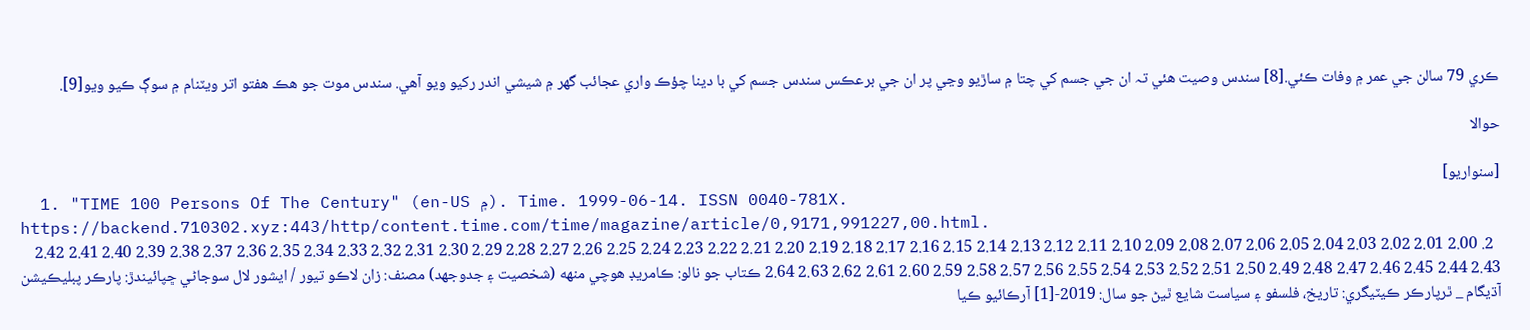ڪري 79 سالن جي عمر ۾ وفات ڪئي.[8] سندس وصيت ھئي تہ ان جي جسم کي چتا ۾ ساڙيو وڃي پر ان جي برعڪس سندس جسم کي با دينا چؤڪ واري عجائب گهر ۾ شيشي اندر رکيو ويو آهي. سندس موت جو ھڪ ھفتو اتر ويٽنام ۾ سوڳ ڪيو ويو[9].

حوالا

[سنواريو]
  1. "TIME 100 Persons Of The Century" (en-US ۾). Time. 1999-06-14. ISSN 0040-781X. http://content.time.com/time/magazine/article/0,9171,991227,00.html.
  2. 2.00 2.01 2.02 2.03 2.04 2.05 2.06 2.07 2.08 2.09 2.10 2.11 2.12 2.13 2.14 2.15 2.16 2.17 2.18 2.19 2.20 2.21 2.22 2.23 2.24 2.25 2.26 2.27 2.28 2.29 2.30 2.31 2.32 2.33 2.34 2.35 2.36 2.37 2.38 2.39 2.40 2.41 2.42 2.43 2.44 2.45 2.46 2.47 2.48 2.49 2.50 2.51 2.52 2.53 2.54 2.55 2.56 2.57 2.58 2.59 2.60 2.61 2.62 2.63 2.64 ڪتاب جو نالو: ڪامريڊ هوچي منهه (شخصيت ۽ جدوجهد) مصنف: زان لاڪو تيور / ايشور لال سوجاڻي ڇپائيندڙ: پارڪر پبليڪيشن آڌيگام _ ٿرپارڪر ڪيٽيگري: تاريخ، فلسفو ۽ سياست شايع ٿيڻ جو سال: 2019-[1] آرڪائيو ڪيا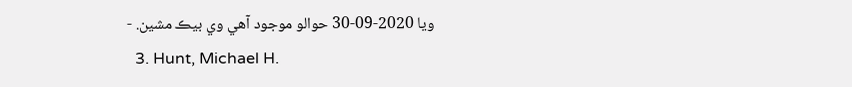ويا 2020-09-30 حوالو موجود آهي وي بيڪ مشين. -
  3. Hunt, Michael H.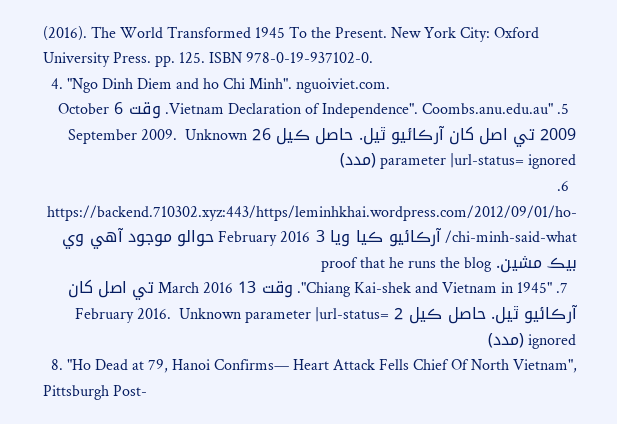(2016). The World Transformed 1945 To the Present. New York City: Oxford University Press. pp. 125. ISBN 978-0-19-937102-0.
  4. "Ngo Dinh Diem and ho Chi Minh". nguoiviet.com.
  5. "Vietnam Declaration of Independence". Coombs.anu.edu.au. وقت 6 October 2009 تي اصل کان آرڪائيو ٿيل. حاصل ڪيل 26 September 2009.  Unknown parameter |url-status= ignored (مدد)
  6. https://leminhkhai.wordpress.com/2012/09/01/ho-chi-minh-said-what/ آرڪائيو ڪيا ويا 3 February 2016 حوالو موجود آهي وي بيڪ مشين. proof that he runs the blog
  7. "Chiang Kai-shek and Vietnam in 1945". وقت 13 March 2016 تي اصل کان آرڪائيو ٿيل. حاصل ڪيل 2 February 2016.  Unknown parameter |url-status= ignored (مدد)
  8. "Ho Dead at 79, Hanoi Confirms— Heart Attack Fells Chief Of North Vietnam", Pittsburgh Post-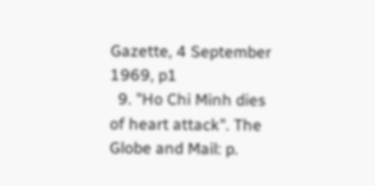Gazette, 4 September 1969, p1
  9. "Ho Chi Minh dies of heart attack". The Globe and Mail: p.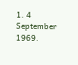1. 4 September 1969.